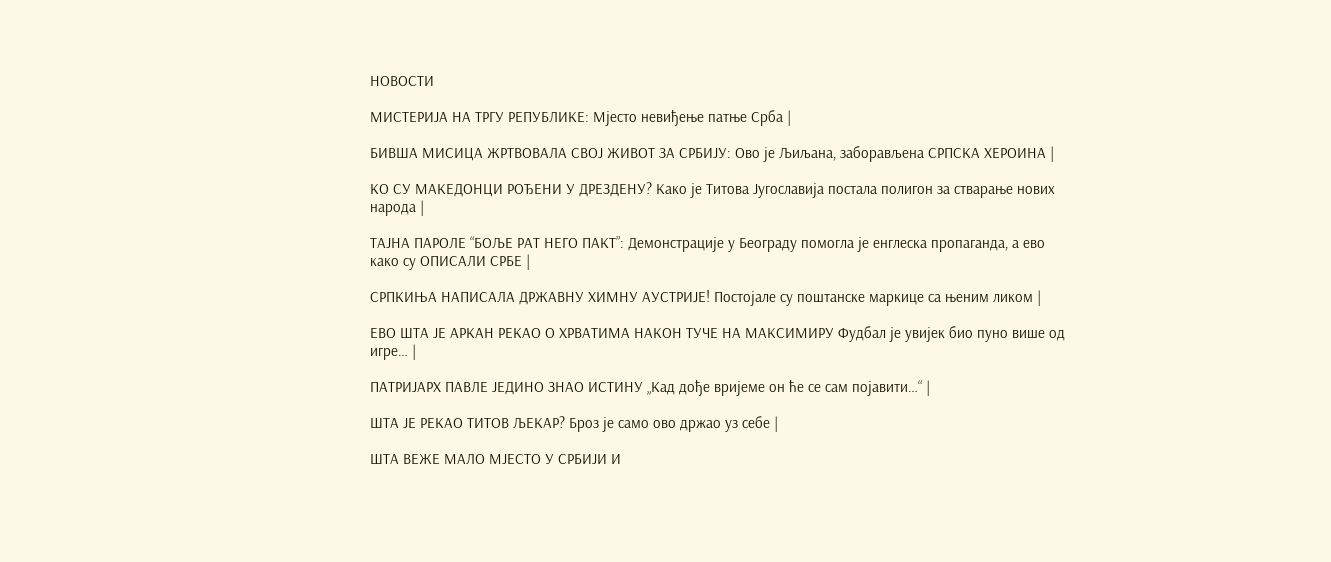НОВОСТИ

МИСТЕРИЈА НА ТРГУ РЕПУБЛИКЕ: Мјесто невиђење патње Срба |

БИВША МИСИЦА ЖРТВОВАЛА СВОЈ ЖИВОТ ЗА СРБИЈУ: Ово је Љиљана, заборављена СРПСKА ХЕРОИНА |

КО СУ МАКЕДОНЦИ РОЂЕНИ У ДРЕЗДЕНУ? Kако је Титова Југославија постала полигон за стварање нових народа |

ТАЈНA ПАРОЛЕ “БОЉЕ РАТ НЕГО ПАКТ”: Демонстрације у Београду помогла је енглеска пропаганда, а ево како су ОПИСАЛИ СРБЕ |

СРПKИЊА НАПИСАЛА ДРЖАВНУ ХИМНУ АУСТРИЈЕ! Постојале су поштанске маркице са њеним ликом |

ЕВО ШТА ЈЕ АРКАН РЕКАО О ХРВАТИМА НАКОН ТУЧЕ НА МАКСИМИРУ Фудбал је увијек био пуно више од игре… |

ПАТРИЈАРХ ПАВЛЕ ЈЕДИНО ЗНАО ИСТИНУ „Кад дође вријеме он ће се сам појавити…“ |

ШТА ЈЕ РЕКАО ТИТОВ ЉЕКАР? Броз је само ово држао уз себе |

ШТА ВЕЖЕ МАЛО МЈЕСТО У СРБИЈИ И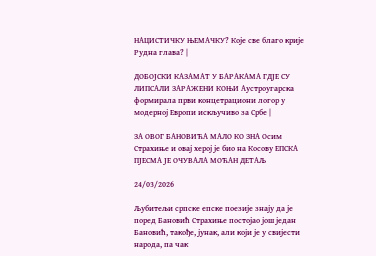НАЦИСТИЧКУ ЊЕМАЧКУ? Које све благо крије Рудна глава? |

ДОБОЈСКИ КАЗАМАТ У БАРАКАМА ГДЈЕ СУ ЛИПСАЛИ ЗАРАЖЕНИ КОЊИ Аустроугарска формирала први концетрациони логор у модерној Европи искључиво за Србе |

ЗА ОВОГ БАНОВИЋА МАЛО КО ЗНА Осим Страхиње и овај херој је био на Косову ЕПСКА ПЈЕСМА ЈЕ ОЧУВАЛА МОЋАН ДЕТАЉ

24/03/2026

Љубитељи српске епске поезије знају да је поред Бановић Страхиње постојао још један Бановић, такође, јунак, али који је у свијести народа, па чак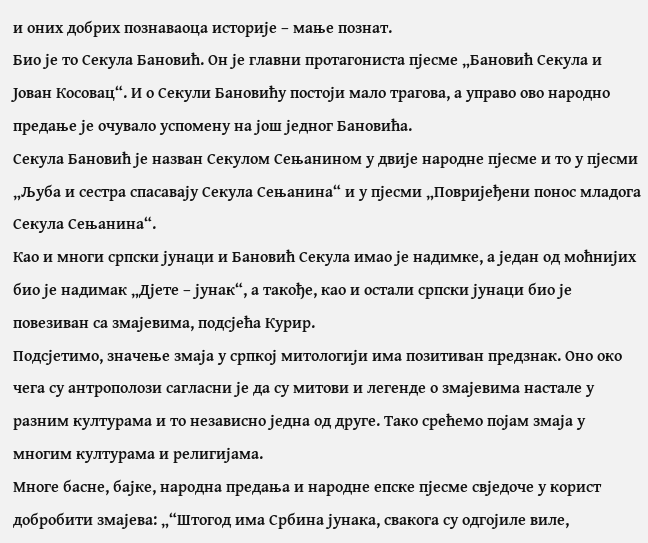и оних добрих познаваоца историје – мање познат.
Био је то Секула Бановић. Он је главни протагониста пјесме „Бановић Секула и Јован Косовац“. И о Секули Бановићу постоји мало трагова, а управо ово народно предање је очувало успомену на још једног Бановића.
Секула Бановић је назван Секулом Сењанином у двије народне пјесме и то у пјесми „Љуба и сестра спасавају Секула Сењанина“ и у пјесми „Повријеђени понос младога Секула Сењанина“.
Као и многи српски јунаци и Бановић Секула имао је надимке, а један од моћнијих био је надимак „Дјете – јунак“, а такође, као и остали српски јунаци био је повезиван са змајевима, подсјећа Курир.
Подсјетимо, значење змаја у српкој митологији има позитиван предзнак. Оно око чега су антрополози сагласни је да су митови и легенде о змајевима настале у разним културама и то независно једна од друге. Тако срећемо појам змаја у многим културама и религијама.
Многе басне, бајке, народна предања и народне епске пјесме свједоче у корист добробити змајева: „“Штогод има Србина јунака, свакога су одгојиле виле,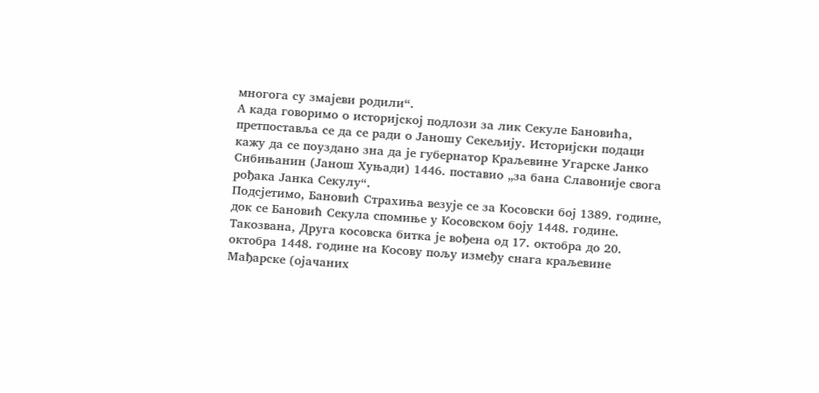многога су змајеви родили“.
А када говоримо о историјској подлози за лик Секуле Бановића, претпоставља се да се ради о Јаношу Секељију. Историјски подаци кажу да се поуздано зна да је губернатор Краљевине Угарске Јанко Сибињанин (Јанош Хуњади) 1446. поставио „за бана Славоније свога рођака Јанка Секулу“.
Подсјетимо, Бановић Страхиња везује се за Косовски бој 1389. године, док се Бановић Секула спомиње у Косовском боју 1448. године. Такозвана, Друга косовска битка је вођена од 17. октобра до 20. октобра 1448. године на Косову пољу између снага краљевине Мађарске (ојачаних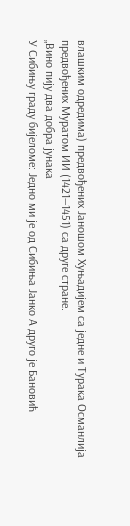влашким одредима) предвођених Јаношом Хуњадијем са једне и Турака Османлија предвођених Муратом ИИ (1421—1451) са друге стране.
„Вино пију два добра јунака
У Сибињу граду бијеломе: Једно ми је од Сибиња Јанко А друго је Бановић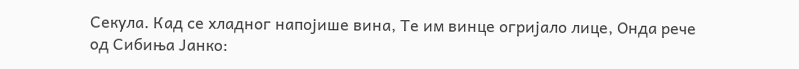Секула. Кад се хладног напојише вина, Те им винце огријало лице, Онда рече од Сибиња Јанко: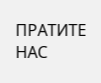ПРАТИТЕ НАС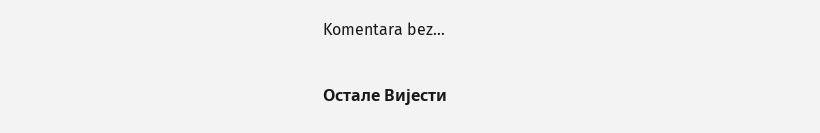Komentara bez...

Остале Вијести